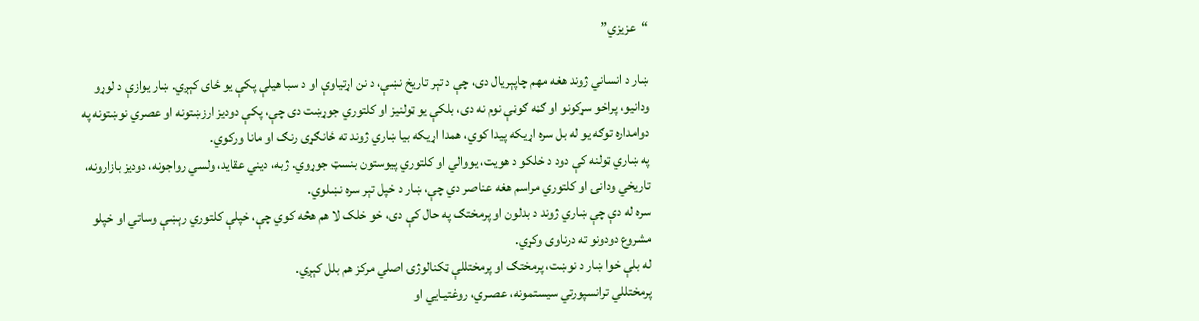“عزیزي”

ښار د انساني ژوند هغه مهم چاپېریال دی، چې د تېر تاریخ نښې، د نن اړتیاوې او د سبا هیلې پکې یو ځای کېږي. ښار یوازې د لوړو
ودانیو، پراخو سړکونو او ګڼه ګوڼې نوم نه دی، بلکې یو ټولنیز او کلتوري جوړښت دی چې، پکې دودیز ارزښتونه او عصري نوښتونه په دوامداره توګه یو له بل سره اړیکه پیدا کوي، همدا اړیکه بیا ښاري ژوند ته ځانګړی رنګ او مانا ورکوي.
په ښاري ټولنه کې دود د خلکو د هویت، یووالي او کلتوري پیوستون بنسټ جوړوي. ژبه، دیني عقاید، ولسي رواجونه، دودیز بازارونه، تاریخي ودانۍ او کلتوري مراسم هغه عناصر دي چې، ښار د خپل تېر سره نښلوي.
سره له دې چې ښاري ژوند د بدلون او پرمختګ په حال کې دی، خو خلک لا هم هڅه کوي چې، خپلې کلتوري رېښې وساتي او خپلو مشروع دودونو ته درناوی وکړي.
له بلې خوا ښار د نوښت، پرمختګ او پرمختللې ټکنالوژۍ اصلي مرکز هم بلل کېږي.
پرمختللي ترانسپورتي سیستمونه، عصـري، روغتیـايي او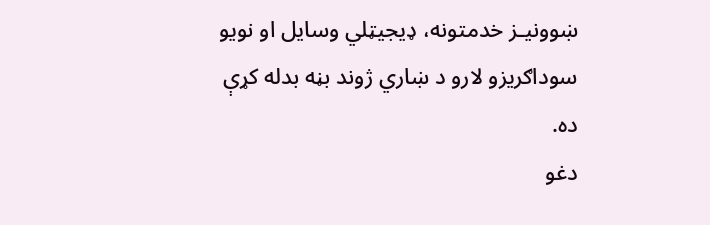ښوونیـز خدمتونه، ډیجیټلي وسایل او نویو سوداګریزو لارو د ښاري ژوند بڼه بدله کړې ده.
دغو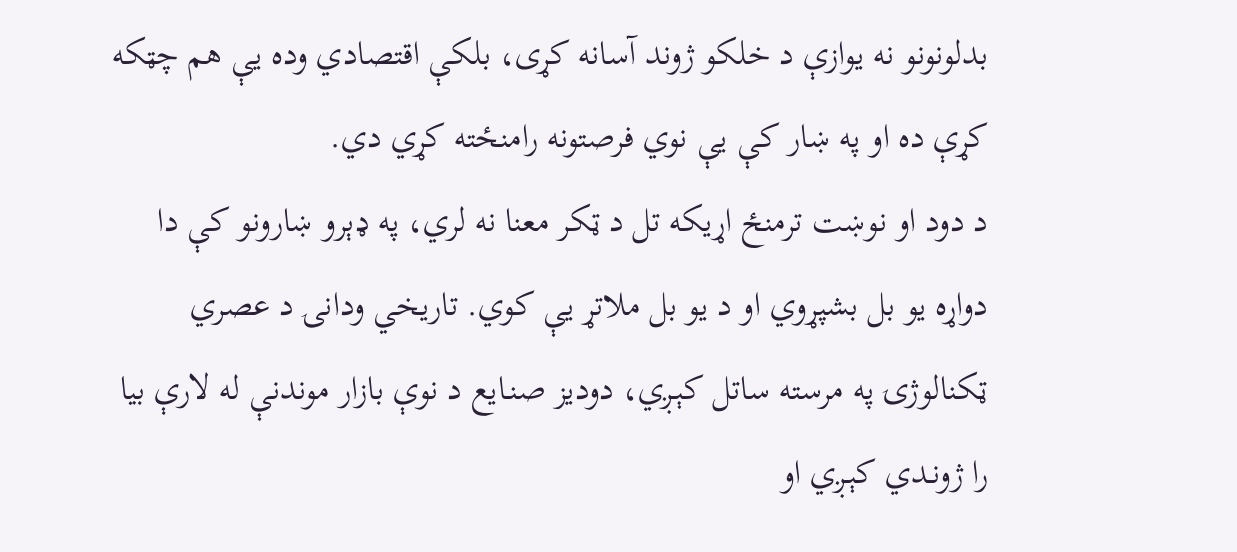بدلونونو نه یوازې د خلکو ژوند آسانه کړی، بلکې اقتصادي وده یې هم چټکه کړې ده او په ښار کې یې نوي فرصتونه رامنځته کړي دي.
د دود او نوښت ترمنځ اړیکه تل د ټکر معنا نه لري، په ډېرو ښارونو کې دا دواړه یو بل بشپړوي او د یو بل ملاتړ یې کوي. تاریخي ودانۍ د عصري ټکنالوژۍ په مرسته ساتل کېـږي، دودیز صنـایع د نوې بازار موندنې له لارې بیا را ژونـدي کېـږي او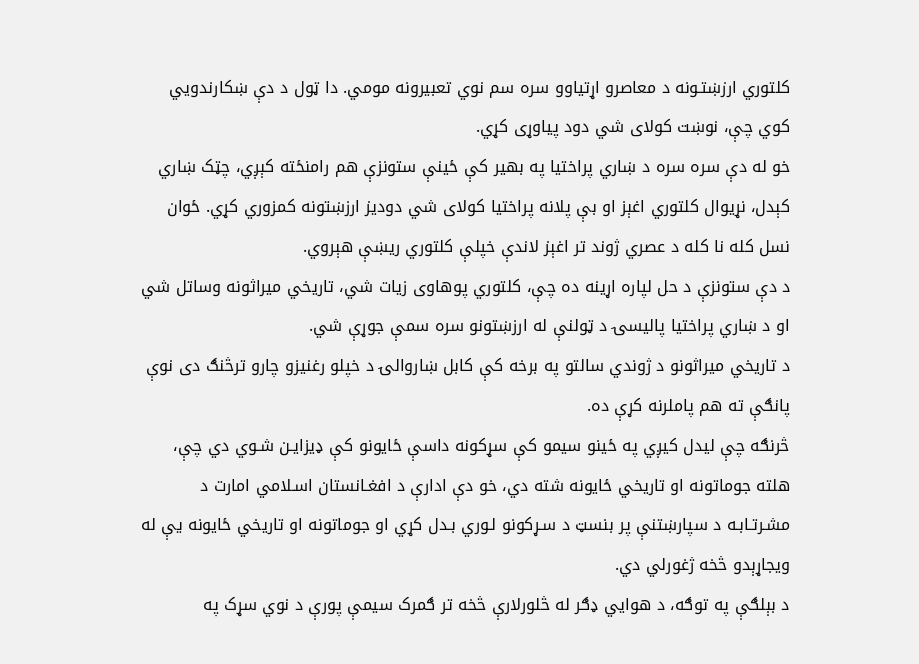کلتوري ارزښتـونه د معاصرو اړتیاوو سره سم نوي تعبیرونه مومي. دا ټول د دې ښکارندويي کوي چې، نوښت کولای شي دود پیاوړی کړي.
خو له دې سره سره د ښاري پراختیا په بهیر کې ځینې ستونزې هم رامنځته کېږي، چټک ښاري کېدل، نړیوال کلتوري اغېز او بې پلانه پراختیا کولای شي دودیز ارزښتونه کمزوري کړي. ځوان نسل کله نا کله د عصري ژوند تر اغېز لاندې خپلې کلتوري ریښې هېروي.
د دې ستونزې د حل لپاره اړینه ده چې، کلتوري پوهاوی زیات شي، تاریخي میراثونه وساتل شي او د ښاري پراختیا پالیسۍ د ټولنې له ارزښتونو سره سمې جوړې شي.
د تاریخي میراثونو د ژوندي سالتو په برخه کې کابل ښاروالۍ د خپلو رغنیزو چارو ترڅنګ دی نوې پانګې ته هم پاملرنه کړې ده.
څرنګه چې لیدل کیږي په ځینو سیمو کې سړکونه داسې ځایونو کې ډیزایـن شـوي دي چې، هلته جوماتونه او تاریخي ځایونه شته دي، خو دې ادارې د افغـانستان اسـلامي امارت د مشـرتـابـه د سپارښتنې پر بنسټ د سـړکونو لـوري بـدل کړي او جوماتونه او تاریخي ځایونه یې له ویجاړېدو څخه ژغورلي دي.
د بېلګې په توګه، د هوايي ډګر له څلورلارې څخه تر ګمرک سیمې پورې د نوي سړک په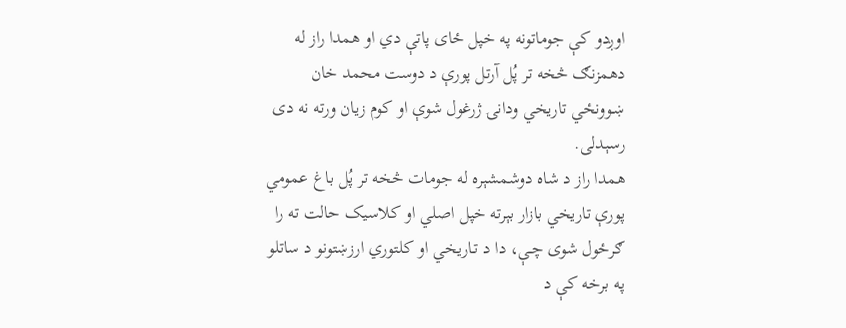اوږدو کې جوماتونه په خپل ځای پاتې دي او همدا راز له دهمزنګ څخه تر پُل آرتل پورې د دوست محمد خان ښـوونځي تاریخي ودانۍ ژرغول شوې او کوم زیان ورته نه دی رسېدلی.
همدا راز د شاه دوشمشېره له جومات څخه تر پُل باغ عمومي پورې تاریخي بازار بېرته خپل اصلي او کلاسیک حالت ته را ګرځول شوی چـې، دا د تـاریخي او کلتوري ارزښتونو د ساتلو په برخه کې د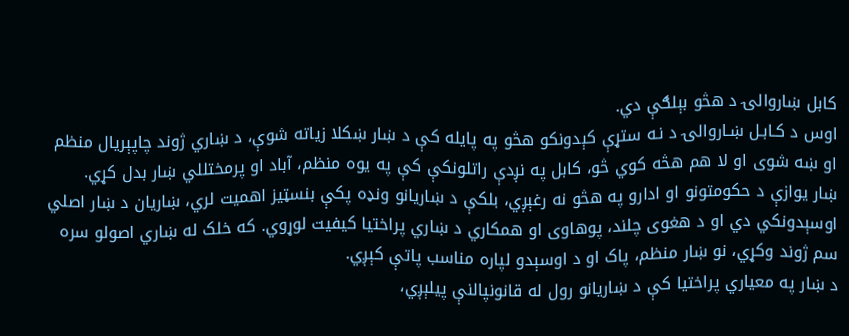کابل ښاروالۍ د هڅو بېلګې دي.
اوس د کـابـل ښـاروالۍ د نـه ستړې کېدونکو هڅو په پایله کې د ښار ښکلا زیاته شوې، د ښاري ژوند چاپېریال منظم او ښه شوی او لا هم هڅه کوي څو، کابل په نږدې راتلونکې کې په یوه منظم، آباد او پرمختللي ښار بدل کړي.
ښار یوازې د حکومتونو او ادارو په هڅو نه رغېږي، بلکې د ښاریانو ونډه پکې بنسټیز اهمیت لري، ښاریان د ښار اصلي اوسېدونکي دي او د هغوی چلند، پوهاوی او همکاري د ښاري پراختیا کیفیت لوړوي. که خلک له ښاري اصولو سره سم ژوند وکړي، نو ښار منظم، پاک او د اوسېدو لپاره مناسب پاتې کېږي.
د ښار په معیاري پراختیا کې د ښاریانو رول له قانونپالنې پیلېږي،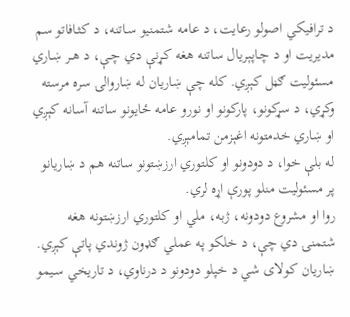د ترافیکي اصولو رعایت، د عامه شتمنیو سـاتنه، د کثـافاتو سم مدیریت او د چـاپېریال ساتنه هغه کـړنې دي چـې، د هــر ښـاري مسئولیت ګڼل کېږي. کله چې ښاریان له ښاروالۍ سره مرسته وکړي، د سړکونو، پارکونو او نورو عامه ځایونو ساتنه آسانه کېږي او ښاري خدمتونه اغېزمن تمامېږي.
له بلې خوا، د دودونو او کلتوري ارزښتونو ساتنه هم د ښاریانو پر مسئولیت منلو پورې اړه لري.
روا او مشروع دودونه، ژبه، ملي او کلتوري ارزښتونه هغه شتمنۍ دي چې، د خلکو په عملي ګډون ژوندي پاتې کېږي. ښاریان کولای شي د خپلو دودونو د درناوي، د تاریخي سـیمو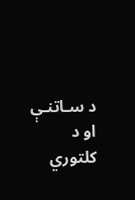د سـاتنـې او د کلتوري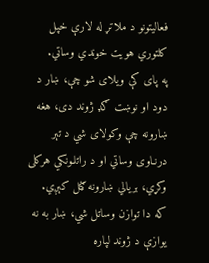فعالیتونو د ملاتړ له لارې خپل کلتوري هویت خوندي وساتي.
په پای کې ویلای شو چې، ښار د دود او نوښت ګډ ژوند دی، هغه ښارونه چې وکولای شي د تېر درنـاوی وساتي او د راتلـونکي هرکلی وکړي، بریالي ښارونه ګڼل کېږي.
که دا توازن وساتل شي، ښار به نه یوازې د ژوند لپاره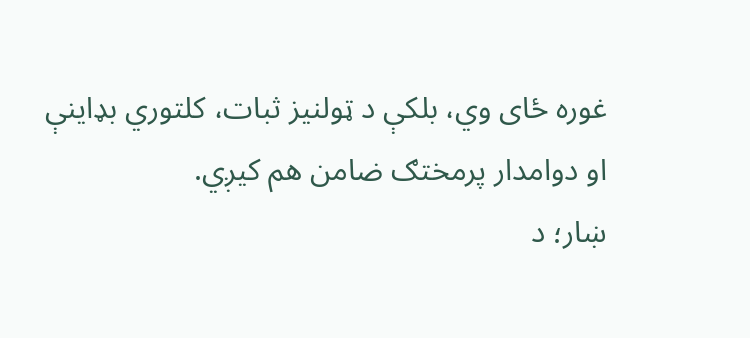غوره ځای وي، بلکې د ټولنیز ثبات، کلتوري بډاینې او دوامدار پرمختګ ضامن هم کیږي.
ښار؛ د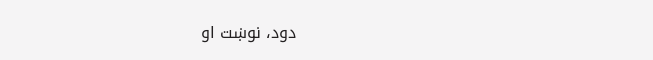دود، نوښت او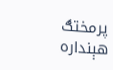پرمختګ هېنداره